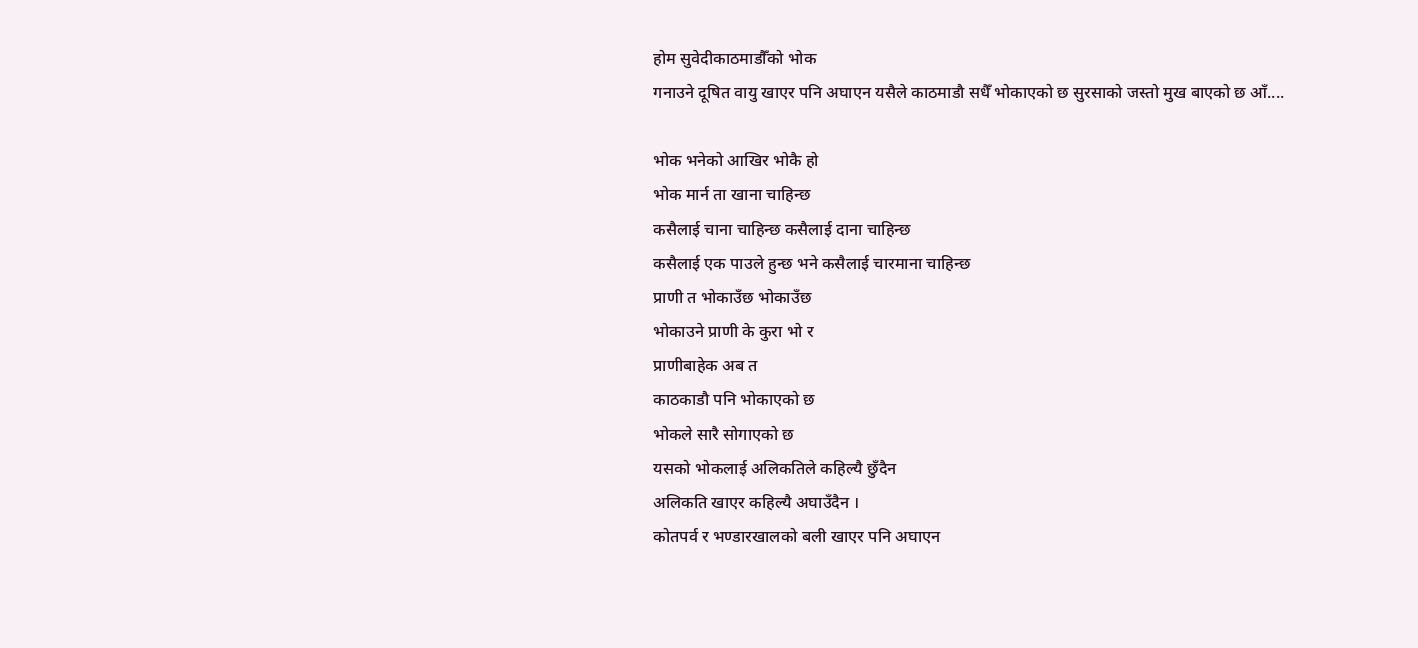होम सुवेदीकाठमाडौँको भोक
गनाउने दूषित वायु खाएर पनि अघाएन यसैले काठमाडौ सधैँ भोकाएको छ सुरसाको जस्तो मुख बाएको छ आँ....

भोक भनेको आखिर भोकै हो
भोक मार्न ता खाना चाहिन्छ
कसैलाई चाना चाहिन्छ कसैलाई दाना चाहिन्छ
कसैलाई एक पाउले हुन्छ भने कसैलाई चारमाना चाहिन्छ
प्राणी त भोकाउँछ भोकाउँछ
भोकाउने प्राणी के कुरा भो र
प्राणीबाहेक अब त
काठकाडौ पनि भोकाएको छ
भोकले सारै सोगाएको छ
यसको भोकलाई अलिकतिले कहिल्यै छुँदैन
अलिकति खाएर कहिल्यै अघाउँदैन ।
कोतपर्व र भण्डारखालको बली खाएर पनि अघाएन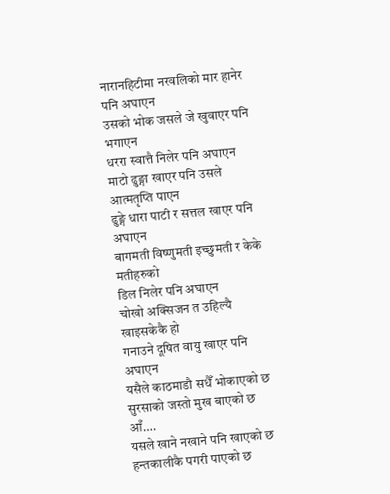नारानहिटीमा नरवलिको मार हानेर पनि अघाएन
उसको भोक जसले जे खुवाएर पनि भगाएन
धररा स्वात्तै निलेर पनि अघाएन
माटो ढुङ्गा खाएर पनि उसले आत्मतृप्ति पाएन
ढुङ्गे धारा पाटी र सत्तल खाएर पनि अघाएन
बागमती विष्णुमती इच्छुमती र केके मतीहरुको
डिल निलेर पनि अघाएन
चोखो अक्सिजन त उहिल्यै खाइसकेकै हो
गनाउने दूषित वायु खाएर पनि अघाएन
यसैले काठमाडौ सधैँ भोकाएको छ
सुरसाको जस्तो मुख बाएको छ
आँ….
यसले खाने नखाने पनि खाएको छ
हन्तकालीकै पगरी पाएको छ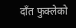दाँत फुक्लेको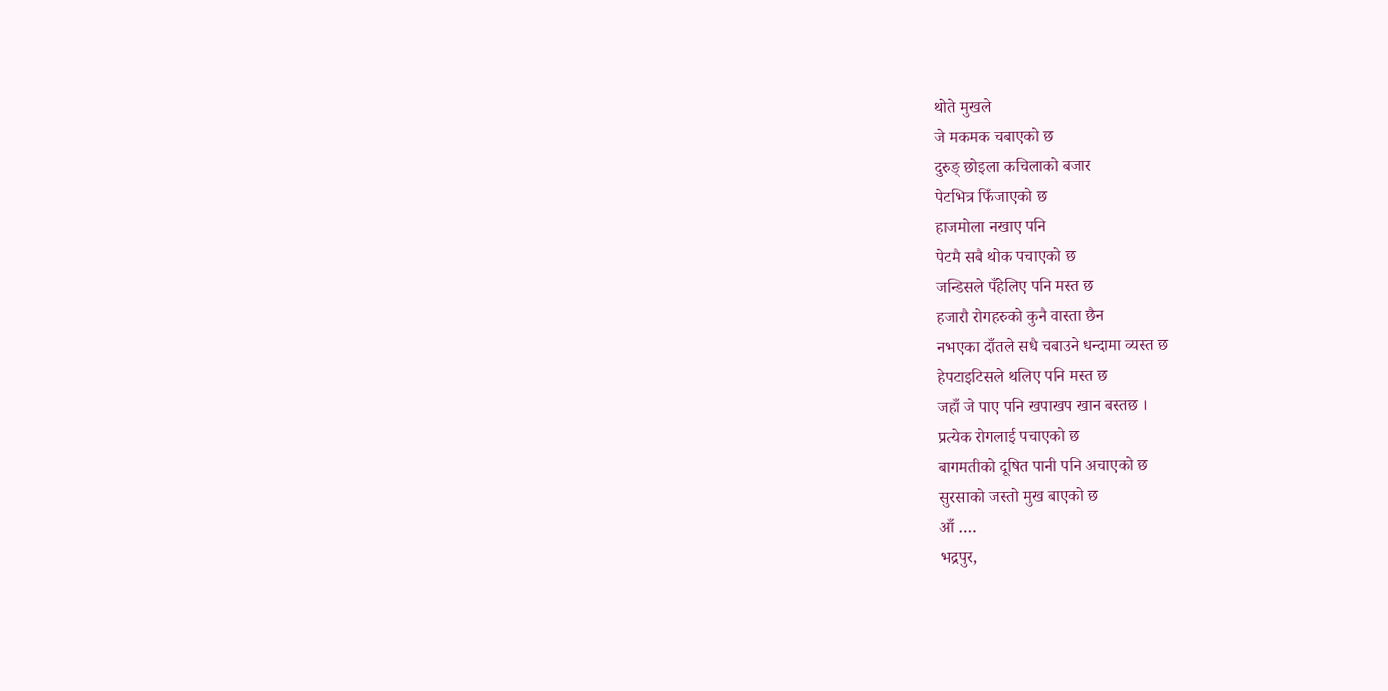थोते मुखले
जे मकमक चबाएको छ
दुरुङ् छोइला कचिलाको बजार
पेटभित्र फिँजाएको छ
हाजमोला नखाए पनि
पेटमै सबै थोक पचाएको छ
जन्डिसले पँहेलिए पनि मस्त छ
हजारौ रोगहरुको कुनै वास्ता छैन
नभएका दाँतले सधै चबाउने धन्दामा व्यस्त छ
हेपटाइटिसले थलिए पनि मस्त छ
जहाँ जे पाए पनि खपाखप खान बस्तछ ।
प्रत्येक रोगलाई पचाएको छ
बागमतीको दूषित पानी पनि अचाएको छ
सुरसाको जस्तो मुख बाएको छ
आँ ….
भद्रपुर,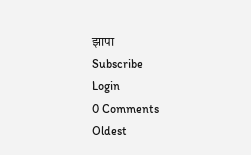झापा
Subscribe
Login
0 Comments
Oldest